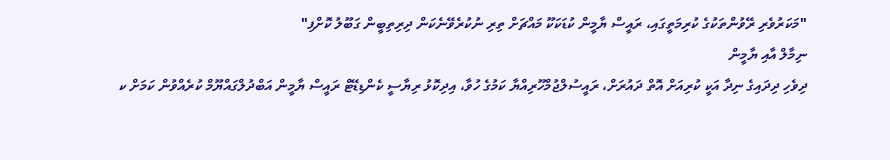"މަކަރުވެރި ރޭވުންތަކުގެ ކުރިމަތީގައި، ރައީސް ޔާމީން ކުޑަކަކޫ މައްޗަށް ތިރި ނުކުރެވޭނެކަން ދިރިތިބީން ގަބޫލު ކޮށްފި"
ނިމާލް އާއި ޔާމީން
ދިވެހި ދިދައިގެ ނިދާ އަކީ ކުރިއަށް އޮތް ދައުރަށް، ރައީސުލްޖުމްހޫރިއްޔާ ކަމުގެ ހުވާ، އިދިކޮޅު ރިޔާސީ ކެންޑިޑޭޓް ރައީސް ޔާމީން އަބްދުލްގައްޔޫމް ކުރެއްވުން ކަމަށް ކ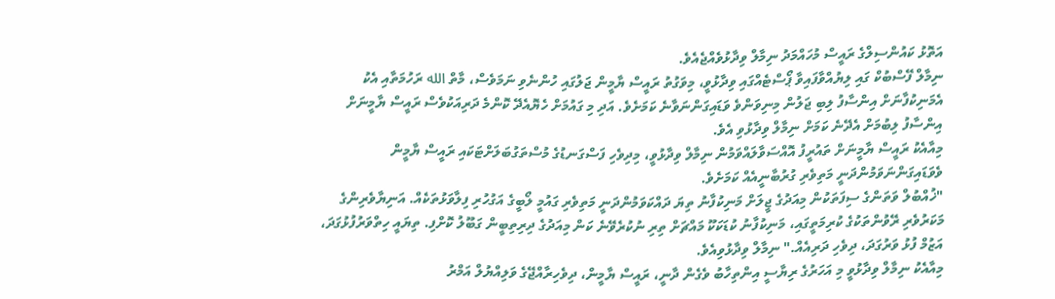އަތޮޅު ކައުންސިލްގެ ރައީސް މުހައްމަދު ނިމާލް ވިދާޅުވެއްޖެއެވެ.
ނިމާލް ފޭސްބުކް ގައި ލިޔުއްވާފައިވާ ޕޯސްޓެއްގައި ވިދާޅުވީ، މިވަގުތު ރައީސް ޔާމީން ޖަލުގައި ހުންނެވި ނަމަވެސް، މާތް الله ރަހުމަތާއި އެކު އެމަނިކުފާނަށް އިންސާފު ލިބި ޖަލުން މިނިވަންވެ ވަޑައިގަންނަވާނެ ކަމަށެވެ. އަދި މި ގައުމަށް ހެޔޮއެދޭ ކޮންމެ ދަރިއަކުވެސް ރައީސް ޔާމީނަށް އިންސާފު ލިބުމަށް އެދޭނެ ކަމަށް ނިމާލް ވިދާޅުވި އެވެ.
މިއާއެކު ރައީސް ޔާމީނަށް ތައުރީފު އޮއްސަވާލައްވަމުން ނިމާލް ވިދާޅުވީ، މިދިވެހި ފަސްގަނޑުގެ މުސްތަގުބަލަށްޓަކައި ރައީސް ޔާމީން ވެވަޑައިގަންނަވަމުންދަނީ މަތިވެރި ގުރުބާނީއެއް ކަމަށެވެ.
"ޚުއްބުލް ވަތަންގެ ސިފަތަކުން މިއަދުގެ ޖީލަށް މަނިކުފާނު ތިޔަ ދައްކަވަމުންދަނީ މަތިވެރި ގައުމީ ލޯބީގެ އަގުހުރި ފިލާވަޅުތަކެއް. އަނިޔާވެރިންގެ މަކަރުވެރި ރޭވުންތަކުގެ ކުރިމަތީގައި، މަނިކުފާނު ކުޑަކަކޫ މައްޗަށް ތިރި ނުކުރެވޭނެ ކަން މިއަދުގެ ދިރިތިބީން ގަބޫލު ކޮށްފި. ތިޔައީ ހިތްވަރުފުޅުގަދަ، އަޒުމް ފުޅު ވަރުގަދަ، ދިވެހި ދަރިއެއް." ނިމާލް ވިދާޅުވިއެވެ.
މިއާއެކު ނިމާލް ވިދާޅުވީ މި އަހަރުގެ ރިޔާސީ އިންތިހާބު ވެގެން ދާނީ، ރައީސް ޔާމީން، ދިވެހިރާއްޖޭގެ ވަލިއްޔުލް އަމްރު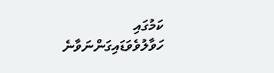ކަމުގައި ހަވާލުވެވަޑައިގަންނަވާނެ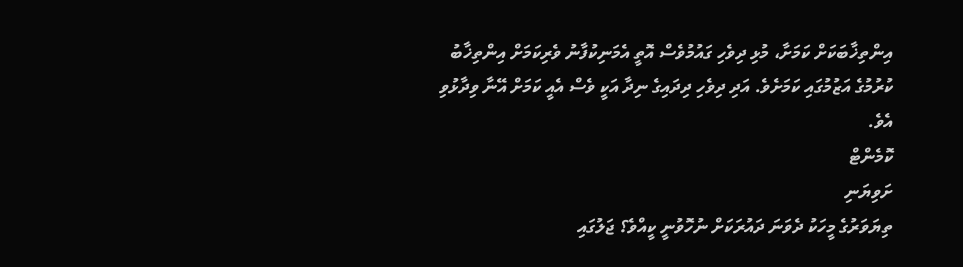އިންތިޚާބަކަށް ކަމަށާ، މުޅި ދިވެހި ގައުމުވެސް އޮތީ އެމަނިކުފާނު ވެރިކަމަށް އިންތިޚާބު ކުރުމުގެ އަޒުމުގައި ކަމަށެވެ. އަދި ދިވެހި ދިދައިގެ ނިދާ އަކީ ވެސް އެއީ ކަމަށް އޭނާ ވިދާޅުވި އެވެ.
ކޮމެންޓް
ށަވިޔަނި
ތިޔަވަރުގެ މީހަކު ދެވަނަ ދައުރަކަށް ނުހޮވުނީ ކީއްވެ؟ ޖަލުގައި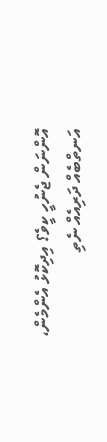އޮންނަން ޖެނުހީ ކީވެ؟ އިދިކޮޅު އެންމެން، އަނތްބެއް ދަރިއެއް ނެތި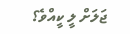ޖަލަށް ލީ ކީއްވެ؟